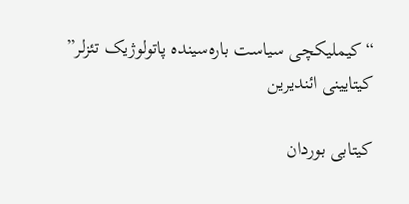“کیملیکچی سیاست باره‌سینده پاتولوژیک تئزلر” کیتایینی ائندیرین

کیتابی بوردان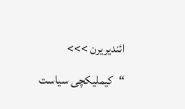ائندیریرن >>>   “کیملیکچی سیاست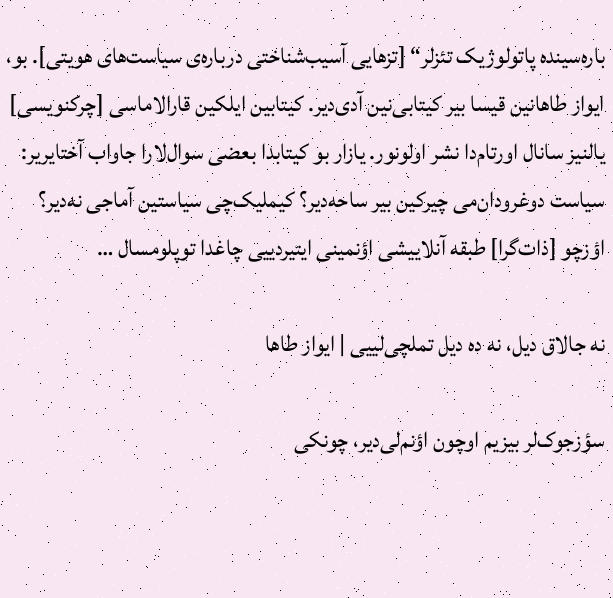باره‌سینده پاتولوژیک تئزلر“ [تزهایی آسیب‌شناختی درباره‌ی سیاست‌های هویتی]. بو، ایواز طاهانین قیسا بیر کیتابی‌‌نین آدی‌دیر. کیتابین ایلکین قارالاماسی [چرکنویسی] یالنیز سانال اورتام‌دا نشر اولونور. یازار بو کیتابدا بعضی سوال‌لارا جاواب آختایریر: سیاست دوغرودان‌می چیرکین بیر ساحه‌دیر؟ کیملیک‌چی سیاستین آماجی نه‌دیر؟  اؤزچو [ذات‌گرا] طبقه آنلاییشی اؤنمینی ایتیردییی چاغدا توپلومسال …

نه جالاق دیل، نه ده دیل تملچی‌لییی | ایواز طاها

سؤزجوک‌لر بیزیم اوچون اؤنم‌لی‌دیر، چونکی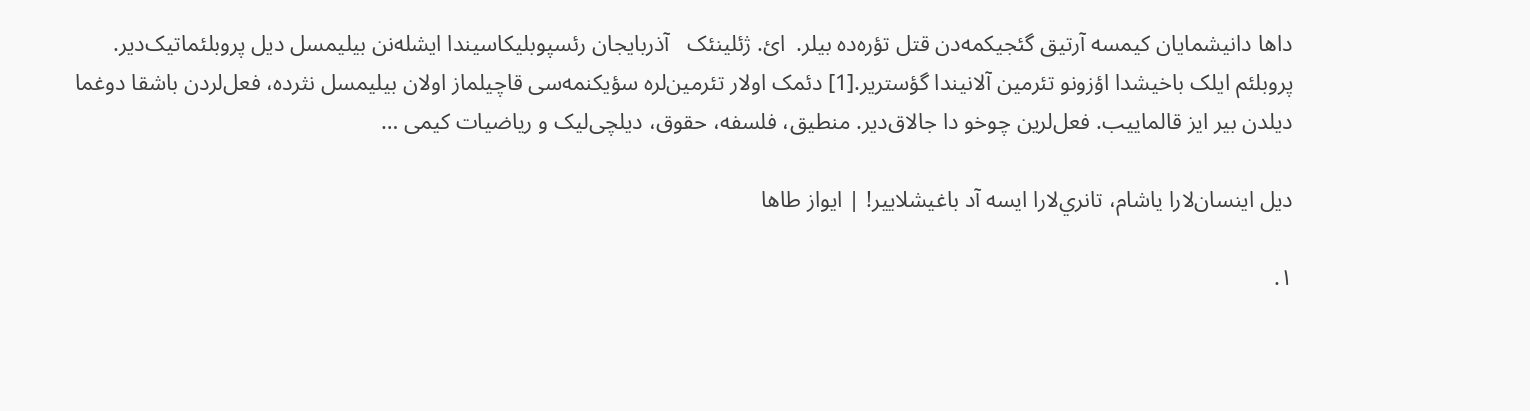داها دانیشمایان کیمسه آرتیق گئجیکمه‌دن قتل تؤره‌ده بیلر.  ائ. ژئلینئک   آذربایجان رئسپوبلیکاسیندا ایشله‌نن بیلیمسل دیل پروبلئماتیک‌دیر. پروبلئم ایلک باخیشدا اؤزونو تئرمین آلانیندا گؤستریر.[1] دئمک اولار تئرمین‌لره سؤیکنمه‌سی قاچیلماز اولان بیلیمسل نثرده، فعل‌لردن باشقا دوغما دیلدن بیر ایز قالماییب. فعل‌لرین چوخو دا جالاق‌دیر. منطیق، فلسفه، حقوق، دیلچی‌لیک و ریاضیات کیمی …

ديل اینسان‌لارا یاشام، تانري‌لارا ایسه آد باغيشلايير! | ایواز طاها

۱.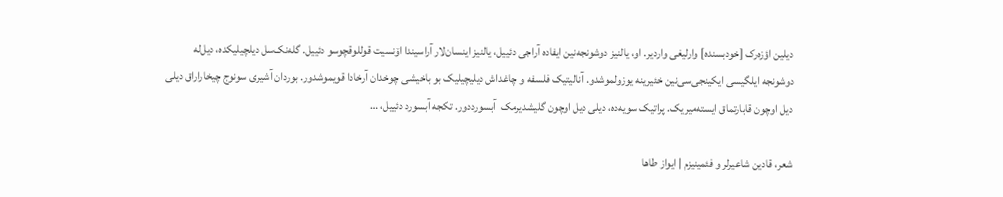دیلین اؤزه‌رک [خودبسنده] وارلیغی واردیر. او، یالنیز دوشونجه‌نین ایفاده آراجی دئییل، یالنیز اینسان‌لار آراسیندا اۆنسیت قوللوقچوسو دئییل. گله‌نک‌سل دیلچیلیکده، دیل‌له دوشونجه ایلگیسی ایکینجی‌سی‌نین خئیرینه یوزولموشدو. آنالیتیک فلسفه و چاغداش دیلیچیلیک بو باخیشی چوخدان آرخادا قویموشدور. بوردان آشیری سونوج چیخاراراق دیلی دیل اوچون قابارتماق ایسته‌میریک. پراتیک سویه‌ده، دیلی دیل اوچون گلیشدیرمک  آبسورددور. تکجه آبسورد دئییل، …

شعر، قادين شاعيرلر و فئمينيزم | ایواز طاها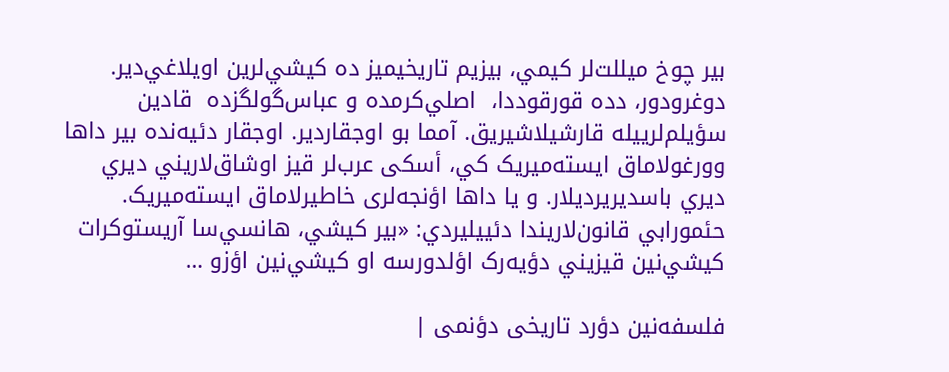بير چوخ ميللت‌لر کيمي، بيزيم تاريخيميز ده کيشي‌لرين اويلاغي‌دير. دوغرودور، دده قورقوددا،  اصلي‌کرمده و عباس‌گولگزده  قادين سؤيلم‌لریيله قارشيلاشيريق. آمما بو اوجقاردير. اوجقار دئيه‌نده بير داها وورغولاماق ايسته‌ميريک کي، أسکی عرب‌لر قيز اوشاق‌لاريني ديري ديري باسديريرديلار. و یا داها اؤنجه‌لری خاطیرلاماق ایسته‌میریک. حئمورابي قانون‌لاريندا دئييليردي: «بير کيشي، هانسي‌سا آريستوکرات کيشي‌نين قيزيني دؤيه‌رک اؤلدورسه او کيشي‌نين اؤزو …

فلسفه‌نین دؤرد تاریخی دؤنمی |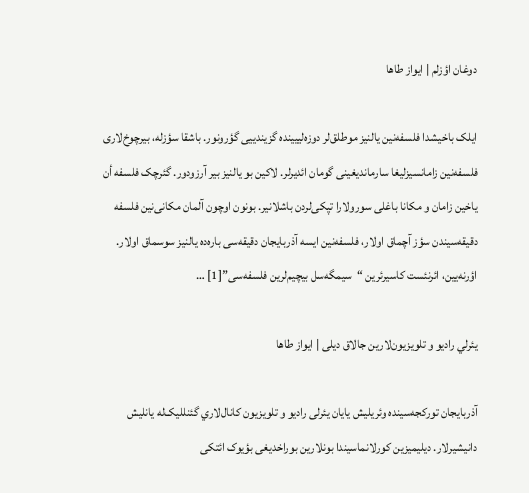دوغان اؤزلم | ایواز طاها

ایلک باخیشدا فلسفه‌نین یالنیز موطلق‌لر دوزه‌لییینده گزیندییی گؤرونور. باشقا سؤزله، بیرچوخ‌لاری فلسفه‌نین زامانسیزلیغا سارماندیغینی گومان ائدیرلر. لاکین بو یالنیز بیر آرزودور. گئرچک فلسفه أن یاخین زامان و مکانا باغلی سورولارا تپکی‌لردن باشلانیر. بونون اوچون آلمان مکانی‌نین فلسفه دقیقه‌سیندن سؤز آچماق اولار، فلسفه‌نین ایسه آذربایجان دقیقه‌سی باره‌ده یالنیز سوسماق اولار. اؤرنه‌یین، ائرنئست کاسیرئرین “سیمگه‌سل بیچیم‌لرین فلسفه‌سی”[1] …

يئرلي راديو و تلويزيون‌لارين جالاق ديلی | ایواز طاها

آذربايجان توركجه‌سينده وئريليش يايان یئرلی راديو و تلويزيون كانال‌لاري گئنللیک‌له يانليش دانيشيرلار. ديليميزين کورلانماسیندا بونلارين بوراخدیغی بؤيوک ائتکی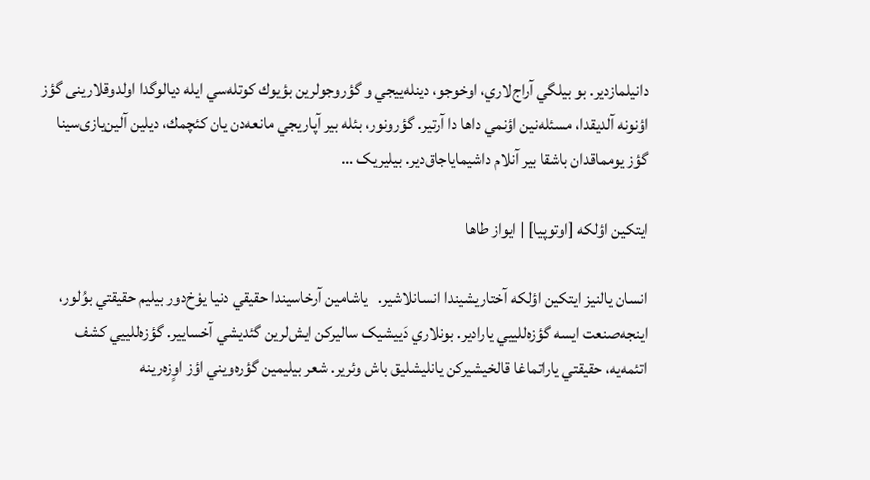دانيلماز‌دير. بو بيلگي آراج‌لاري، اوخوجو، دينله‌ييجي و گؤروجولرین بؤيوك كوتله‌سي ايله دیالوگدا اولدوقلارینی گؤز اؤنونه آلدیقدا، مسئله‌نين اؤنمي داها دا آرتير. گؤرونور، بئله بير آپاريجي مانعه‌دن يان كئچمك، ديلين آلین‌یازی‌سینا گؤز يومماقدان باشقا بیر آنلام داشيماياجاق‌دير. بیلیریک …

ایتکین اؤلکه [اوتوپیا] | ایواز طاها

انسان يالنيز ايتکين اؤلکه آختاريشيندا انسانلاشير.   ياشامين آرخاسيندا حقيقي دنيا يوْخ‌دور بيليم حقيقتي بوُلور، اينجه‌صنعت ايسه گؤزه‌للييي يارادير. بونلاري دَييشيک ساليرکن ايش‌لرين گئديشي آخسايير. گؤزه‌للييي کشف اتئمه‌يه، حقيقتي ياراتماغا قالخيشيرکن يانليشليق باش وئرير. شعر بيليمين گؤره‌ويني اؤز اوٍزه‌رينه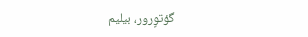گؤتوٍرور، بيليم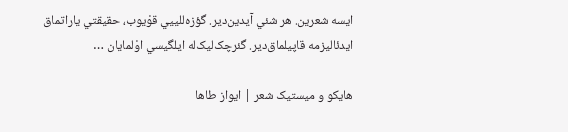ايسه شعرين. هر شئي آيدين‌دير. گؤزه‌للييي قوْيوب، حقيقتي ياراتماق ايدئاليزمه قاپيلماق‌دير. گئرچک‌ليک‌له ايلگيسي اوْلمايان …

هايکو و ميستيک شعر | ایواز طاها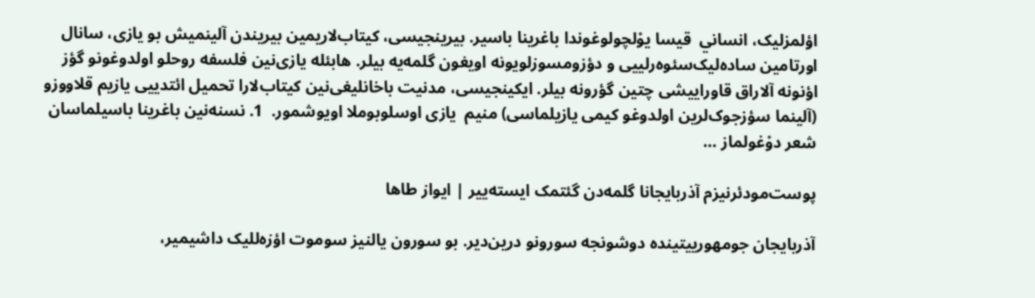اؤلمزليک، انساني  قيسا يوْلچولوغوندا باغرينا باسير. بیرینجیسی، کیتاب‌لاریمین بیریندن آلینمیش بو یازی، سانال اورتامین ساده‌لیک‌سئوه‌رلییی و دؤزومسوزلویونه اویغون گلمه‌یه بیلر. هابئله یازی‌نین فلسفه روحلو اولدوغونو گؤز اؤنونه آلاراق قاوراییشی چتین گؤرونه بیلر. ایکینجیسی، مدنیت باخانلیغی‌نین کیتاب‌لارا تحمیل ائتدییی یازیم قلاووزو (آلینما سؤزجوک‌لرین اولدوغو کیمی یازیلماسی) منیم  یازی اوسلوبوملا اویوشمور.  1. نسنه‌نين باغرینا باسیلماسان شعر دوْغولماز …

پوست‌مودئرنیزم آذربایجانا گلمه‌دن گئتمک ایسته‌ییر | ایواز طاها

آذربایجان جومهورییتینده دوشونجه سورونو درین‌دیر. بو سورون یالنیز سوموت اؤزه‌للیک داشیمیر،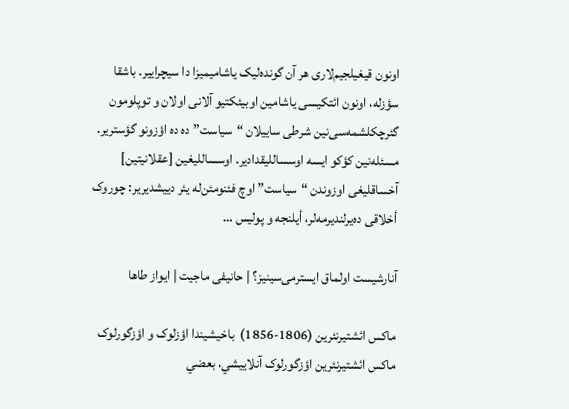اونون قیغیلجیم‌لاری هر آن گونده‌لیک یاشامیمیزا دا سیچراییر. باشقا سؤزله، اونون ائتکیسی یاشامین اوبیئکتیو آلانی اولان و توپلومون گئرچکلشمه‌سی‌نین شرطی ساییلان “سیاست”ده ده اؤزونو گؤستریر. مسئله‌نین کؤکو ایسه اوسساللیقدادیر. اوسساللیغین [عقلانیتین] آخساقلیغی اوزوندن “سیاست” اوچ فئنومئن‌له یئر دییشدیریر: چوروک أخلاقی ده‌یرلندیرمه‌لر، أیلنجه و پولیس …

آنارشیست اولماق ایسترمی‌سینیز؟ | حانیفی ماجیت | ایواز طاها

ماکس ائشتیرنئرین (1806-1856)  باخیشیندا اؤزلوک و اؤزگورلوک   ماکس ائشتیرنئرين اؤزگورلوک آنلاييشي، بعضي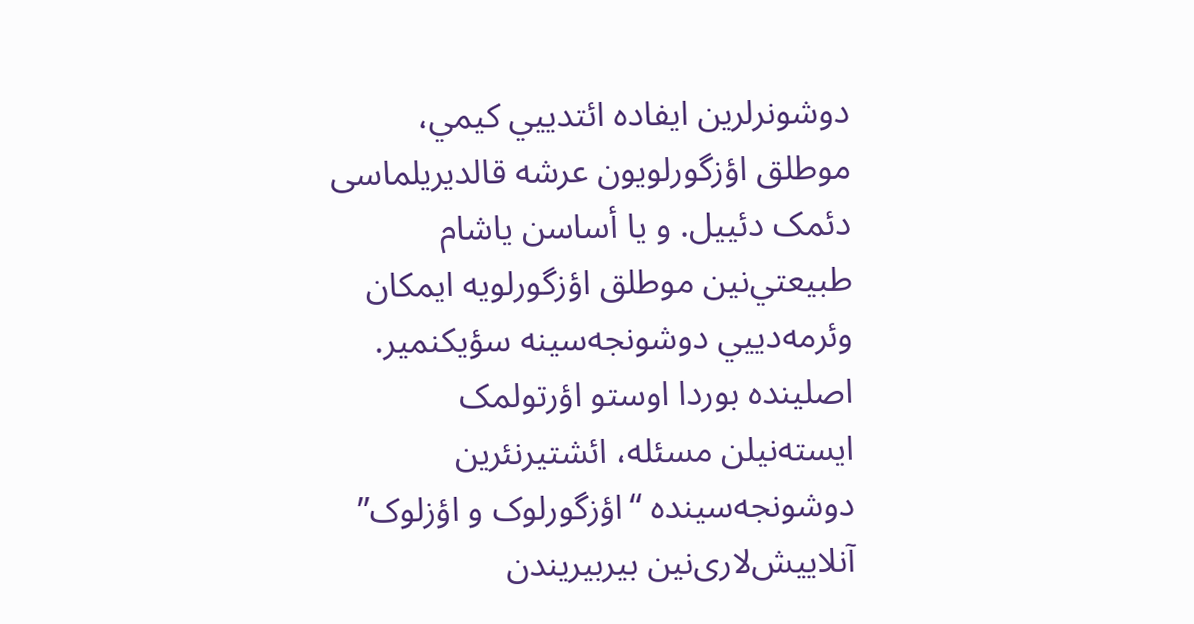دوشونرلرين ايفاده ائتديیي کيمي، موطلق اؤزگورلویون عرشه قالدیریلماسی دئمک دئییل. و یا أساسن یاشام طبيعتي‌نين موطلق اؤزگورلویه ايمکان وئرمه‌ديیي دوشونجه‌سينه سؤیکنمیر. اصلينده بوردا اوستو اؤرتولمک ايسته‌نیلن مسئله، ائشتیرنئرين دوشونجه‌سینده “اؤزگورلوک و اؤزلوک” آنلاييش‌لاری‌نین بیربیریندن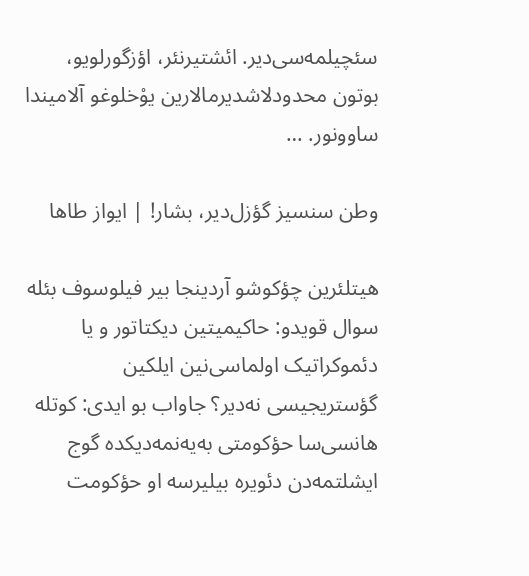سئچیلمه‌سی‌دیر. ائشتیرنئر، اؤزگورلویو، بوتون محدودلاشديرمالارين يوْخلوغو آلامیندا ساوونور. …

وطن سنسیز گؤزل‌دیر، بشار! | ایواز طاها

هیتلئرین چؤکوشو آردینجا بیر فیلوسوف بئله سوال قویدو: حاکیمیتین دیکتاتور و یا دئموکراتیک اولماسی‌نین ایلکین گؤستریجیسی نه‌دیر؟ جاواب بو ایدی: کوتله هانسی‌سا حؤکومتی به‌یه‌نمه‌دیکده گوج ایشلتمه‌دن دئویره بیلیرسه او حؤکومت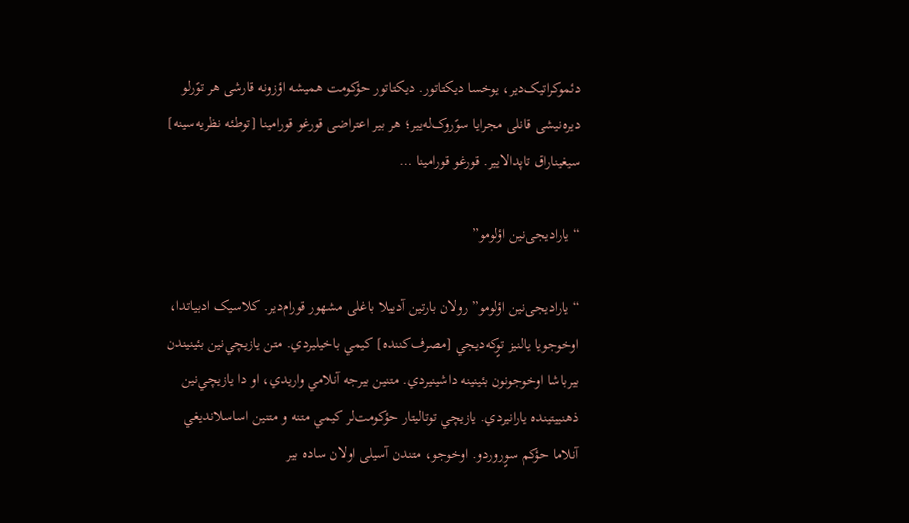دئموکراتیک‌دیر، یوخسا دیکتاتور. دیکتاتور حؤکومت همیشه اؤزونه قارشی هر توًرلو دیره‌نیشی قانلی مجرایا سوًروک‌له‌ییر؛ هر بیر اعتراضی قورغو قورامینا [توطئه نظریه‌سینه] سیغیناراق تاپدالاییر. قورغو قورامینا …

“یارادیجی‌نین اؤلومو”

“ياراديجی‌نين اؤلومو” رولان بارتین آدییلا باغلی مشهور قورام‌دیر. کلاسيک ادبياتدا، اوخوجويا يالنيز توٍکه‌ديجي [مصرف‌‌‌‌‌‌‌کننده] کيمي باخيليردي. متن يازيچي‌نين بئينيندن بيرباشا اوخوجونون بئينينه داشينيردي. متنين بيرجه آنلامي واريدي، او دا يازيچي‌نين ذهنييتينده يارانيردي. يازيچي توتاليتار حؤکومت‌لر کيمي متنه و متنين اساسلانديغي آنلاما حؤکم سوٍروردو. اوخوجو، متندن آسیلی اولان ساده بير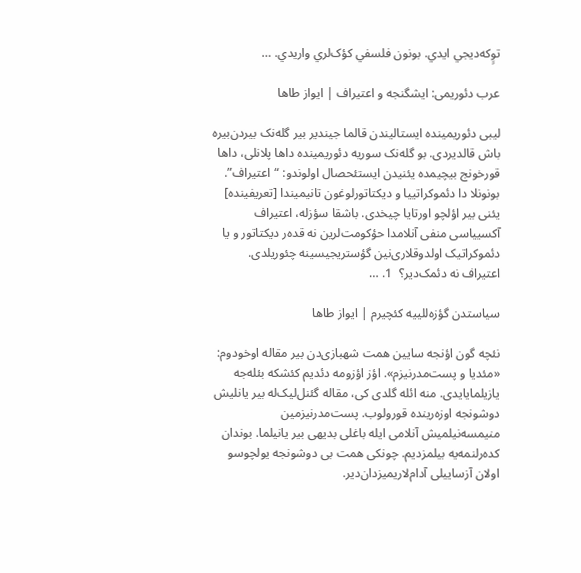توٍکه‌ديجي ايدي. بونون فلسفي کؤک‌لري واريدي. …

عرب دئوریمی: ایشگنجه و اعتیراف‌ | ایواز طاها

لیبی دئوریمینده ایستالیندن قالما جیندیر بیر گله‌نک بیردن‌بیره باش قالدیردی. بو گله‌نک سوریه دئوریمینده داها پلانلی، داها قورخونج بیچیمده یئنیدن ایستئحصال اولوندو: “اعتیراف”. بونونلا دا دئموکراتییا و دیکتاتورلوغون تانیمیندا [تعریفینده] یئنی بیر اؤلچو اورتایا چیخدی. باشقا سؤزله، اعتیراف آکسییاسی منفی آنلامدا حؤکومت‌لرین نه قده‌ر‌ دیکتاتور و یا دئموکراتیک اولدوقلاری‌نین گؤستریجیسینه چئوریلدی. اعتیراف نه دئمک‌‌دیر؟  1. …

سیاستدن گؤزه‌للییه کئچیرم | ايواز طاها

نئچه گون اؤنجه سایین همت شهبازی‌دن بیر مقاله اوخودوم: «مئدیا و پست‌مدرنیزم». اؤز اؤزومه دئدیم کئشکه بئله‌جه یازیلمایایدی. منه ائله گلدی کی، مقاله گئنل‌لیک‌له بیر یانلیش دوشونجه اوزه‌رینده قورولوب. پست‌مدرنیزمین منیمسه‌نیلمیش آنلامی ایله باغلی بدیهی بیر یانیلما. بوندان کده‌رلنمه‌یه بیلمزدیم. چونکی همت بی دوشونجه‌ یولچوسو اولان آزساییلی آدام‌لاریمیزدان‌دیر.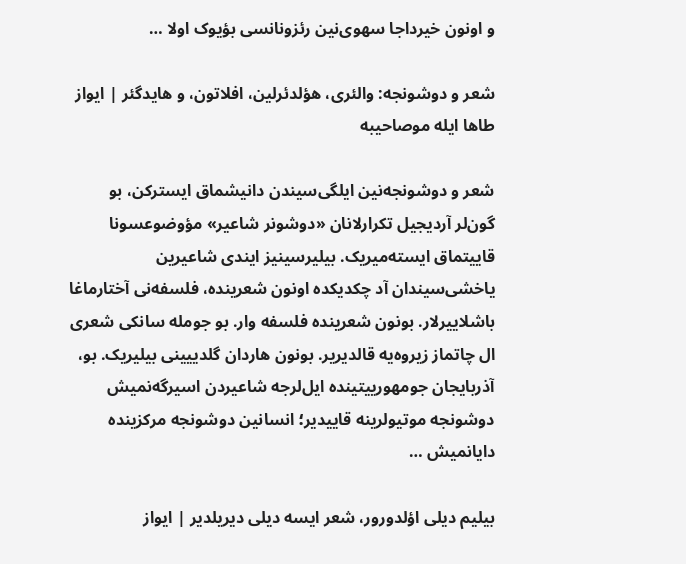و اونون خیرداجا سهوی‌نین رئزونانسی بؤیوک اولا …

شعر و دوشونجه: والئری، هؤلدئرلین، افلاتون، و هایدگئر | ایواز طاها ایله موصاحیبه

شعر و دوشونجه‌نین ایلگی‌سیندن دانیشماق ایسترکن، بو گون‌لر آردیجیل تکرارلانان «دوشونر شاعیر» مؤوضوعسونا قاییتماق ایسته‌میریک. بیلیرسینیز ایندی شاعیرین یاخشی‌سیندان آد چکدیکده اونون شعرینده، فلسفه‌نی آختارماغا باشلاییرلار. بونون شعرینده فلسفه وار. بو جومله سانکی شعری ال چاتماز زیروه‌یه قالدیریر. بونون هاردان گلدییینی بیلیریک. بو، آذربایجان جومهوريیتینده ایل‌لرجه شاعیردن اسیرگه‌نمیش دوشونجه موتیولرینه قاییدیر؛ انسانین دوشونجه مرکزینده دایانمیش …

بیلیم دیلی اؤلدورور، شعر ایسه دیلی دیریلدیر | ایواز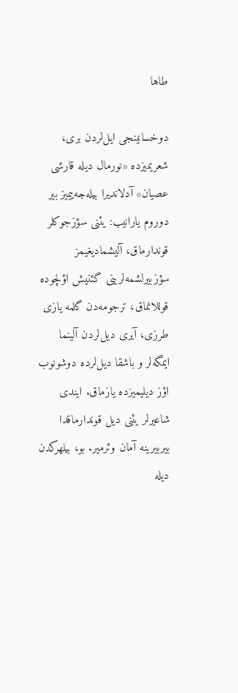طاها

دوخسانینجی ایل‌لردن بری، شعریمیزده «نورمال دیله قارشی عصیان» آدلاندیرا بیله‌جه‌ییمیز بیر دوروم یارانیب: یئنی سؤزجوکلر قوندارماق، آلیشمادیغیمز سؤزبیرلشمه‌لرینی گئنیش اؤلچوده قوللانماق، ترجومه‌دن گلمه یازی طرزی، آیری دیل‌لردن آلینما ایمگه‌لر و باشقا دیل‌لرده دوشونوب اؤز دیلیمیزده یازماق. ایندی شاعیرلر یئنی دیل قوندارماقدا بیربیرینه آمان وئرمیر. بو، بیلهرکدن دیله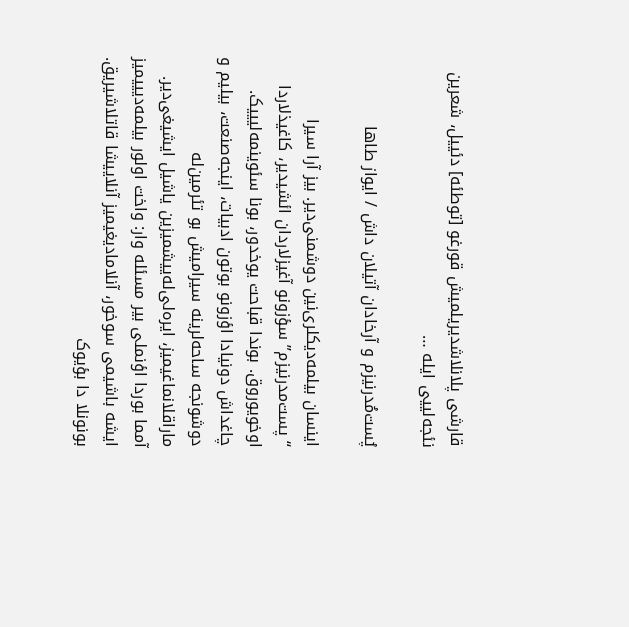قارشی پلانلاشدیریلمیش قورغو [توطئه] دئییل، شعرین نئجه‌لییی ایله …

پُست‌مُدرنیزم و آرخادان آتیلان داش / ایواز طاها

اینسان بیلمه‌دیکلری‌نین دوشمنی‌دیر. بیز آرا سیرا “پست‌مدرنیزم” سؤزونو آغیزلاردان ائشیدیر، کاغیذلاردا اوخویوروق. بوندا قباحت یوخدور، بونا سئوینمه‌لیییک. چاغداش دونیادا اؤزونو بوتون ادبیات، اینجه‌صنعت، بیلیم و دوشونجه ساحه‌لرینه سیرامیش بو تئرمین‌له ماراقلانماغیمیز، ایره‌لی‌له‌ییشمیزین یاشیل ایشیغی‌دیر. آمما بوردا اؤنملی بیر مسئله وار: واخت اولور بیلمه‌دیییمیز ایشه باشیمی سوخور، آنلامادیغیمیز آنلاییشا قاتلاشیریق. بونونلا دا بؤیوک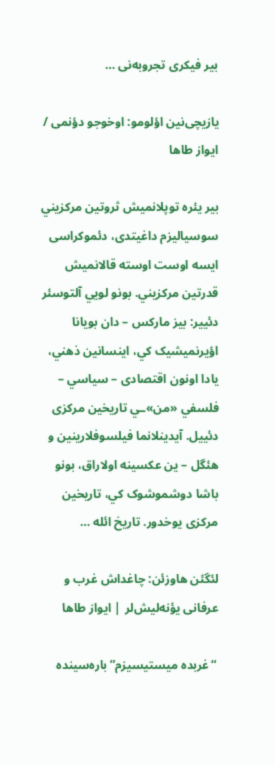بیر فیکری تجروبه‌نی …

يازيچی‌نين اؤلومو: اوخوجو دؤنمی / ایواز طاها

بير يئره توپلانميش ثروتين مرکزيني سوسياليزم داغيتدی، دئموکراسی ايسه اوست اوسته قالانميش قدرتين مرکزيني. بونو لويي آلتوسئر دئيير: بيز مارکس – دان بويانا اؤيرنميشيک کي، اينسانين ذهني، يادا اونون اقتصادی – سياسي – فلسفي «من»ـي تاريخين مرکزی دئييل. آيدينلانما فيلسوفلارینين و هئگل – ين عکسينه اولاراق، بونو باشا دوشموشوک کي، تاريخين مرکزی يوخدور. تاريخ ائله …

لئگئن هاوزئن: چاغداش غرب و عرفانی یؤنه‌لیش‌لر | ایواز طاها

 “غربده میستیسیزم” باره‌سینده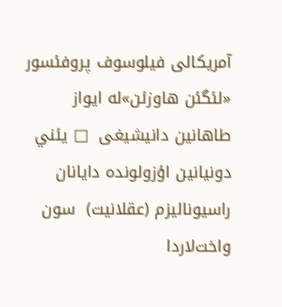آمریکالی فیلوسوف پروفئسور «لئگئن هاوزئن»له ایواز طاهانین دانیشیغی  □ يئني دونيانين اؤزولونده دایانان راسيوناليزم (عقلانیت)  سون واخت‌لاردا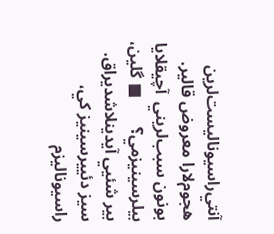آنتي‌راسيوناليست‌لرین هجوم‌لارا معروض قالير. بونون سبب‌لريني  آچیقلایا بيلرسينيزمي؟       ■ گلين، بير شئيي آيدينلاشديراق. سيز دئييرسينيز كي، راسيوناليزم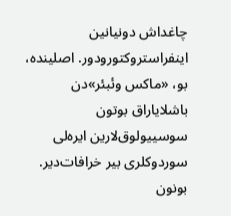چاغداش دونيانين اينفراستروكتورودور. اصلينده، بو، «ماكس‌ وئبئر»دن باشلاياراق بوتون سوسييولوق‌لارين ایره‌لی سوردوکلری بير خرافات‌دير. بونون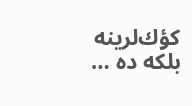كؤك‌لرينه بلكه ‌ده …